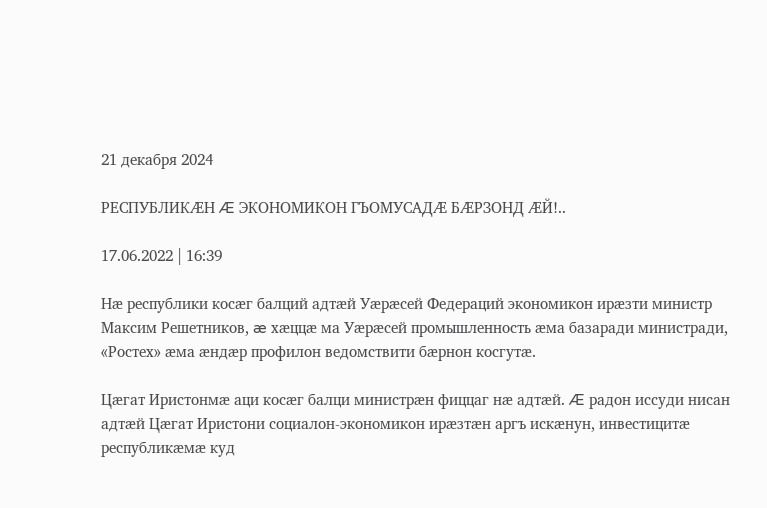21 декабря 2024

РЕСПУБЛИКÆН Æ ЭКОНОМИКОН ГЪОМУСАДÆ БÆРЗОНД ÆЙ!..

17.06.2022 | 16:39

Нæ республики косæг балций адтæй Уæрæсей Федераций экономикон ирæзти министр Максим Решетников, æ хæццæ ма Уæрæсей промышленность æма базаради министради, «Ростех» æма æндæр профилон ведомствити бæрнон косгутæ.

Цæгат Иристонмæ аци косæг балци министрæн фиццаг нæ адтæй. Æ радон иссуди нисан адтæй Цæгат Иристони социалон-экономикон ирæзтæн аргъ искæнун, инвестицитæ республикæмæ куд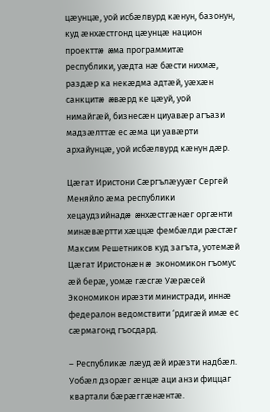цæунцæ, уой исбæлвурд кæнун, базонун, куд æнхæстгонд цæунцæ национ проекттæ æма программитæ республики, уæдта нæ бæсти нихмæ, раздæр ка некæдма адтæй, уæхæн санкцитæ æвæрд ке цæуй, уой нимайгæй, бизнесæн циуавæр агъази мадзæлттæ ес æма ци уавæрти архайунцæ, уой исбæлвурд кæнун дæр.

Цæгат Иристони Сæргълæууæг Сергей Меняйло æма республики хецаудзийнадæ æнхæстгæнæг оргæнти минæвæртти хæццæ фембæлди рæстæг Максим Решетников куд загъта, уотемæй Цæгат Иристонæн æ экономикон гъомус æй берæ, уомæ гæсгæ Уæрæсей Экономикон ирæзти министради, иннæ федералон ведомствити ‘рдигæй имæ ес сæрмагонд гъосдард.

– Республикæ лæуд æй ирæзти надбæл. Уобæл дзорæг æнцæ аци анзи фиццаг квартали бæрæггæнæнтæ.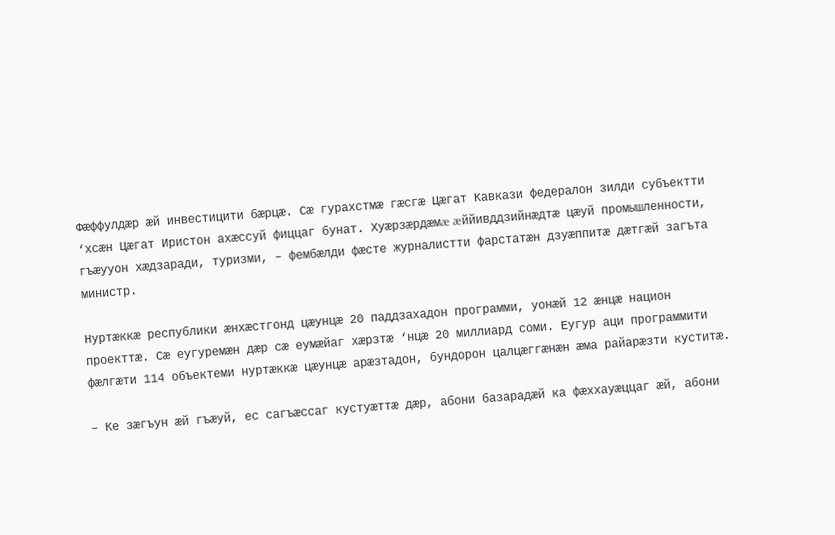Фæффулдæр æй инвестицити бæрцæ. Сæ гурахстмæ гæсгæ Цæгат Кавкази федералон зилди субъектти ‘хсæн Цæгат Иристон ахæссуй фиццаг бунат. Хуæрзæрдæмæ æййивддзийнæдтæ цæуй промышленности, гъæууон хæдзаради, туризми, – фембæлди фæсте журналистти фарстатæн дзуæппитæ дæтгæй загъта министр.

Нуртæккæ республики æнхæстгонд цæунцæ 20 паддзахадон программи, уонæй 12 æнцæ национ проекттæ. Сæ еугуремæн дæр сæ еумæйаг хæрзтæ ‘нцæ 20 миллиард соми. Еугур аци программити фæлгæти 114 объектеми нуртæккæ цæунцæ арæзтадон, бундорон цалцæггæнæн æма райарæзти куститæ.

– Ке зæгъун æй гъæуй, ес сагъæссаг кустуæттæ дæр, абони базарадæй ка фæххауæццаг æй, абони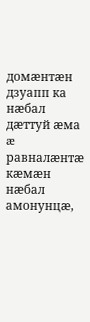домæнтæн дзуапп ка нæбал дæттуй æма æ равналæнтæ кæмæн нæбал амонунцæ,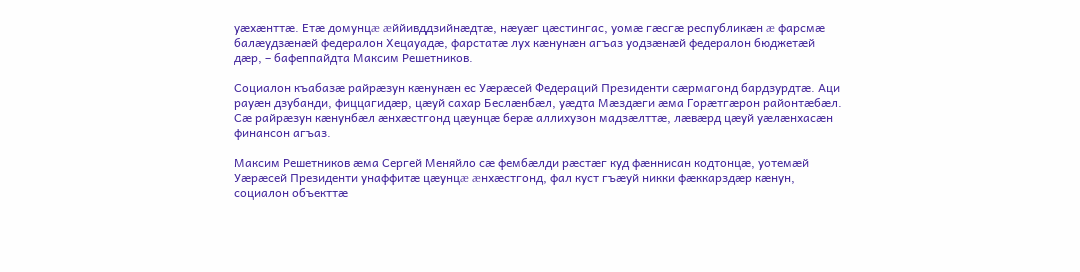уæхæнттæ. Етæ домунцæ æййивддзийнæдтæ, нæуæг цæстингас, уомæ гæсгæ республикæн æ фарсмæ балæудзæнæй федералон Хецауадæ, фарстатæ лух кæнунæн агъаз уодзæнæй федералон бюджетæй дæр, – бафеппайдта Максим Решетников.

Социалон къабазæ райрæзун кæнунæн ес Уæрæсей Федераций Президенти сæрмагонд бардзурдтæ. Аци рауæн дзубанди, фиццагидæр, цæуй сахар Беслæнбæл, уæдта Мæздæги æма Горæтгæрон районтæбæл. Сæ райрæзун кæнунбæл æнхæстгонд цæунцæ берæ аллихузон мадзæлттæ, лæвæрд цæуй уæлæнхасæн финансон агъаз.

Максим Решетников æма Сергей Меняйло сæ фембæлди рæстæг куд фæннисан кодтонцæ, уотемæй Уæрæсей Президенти унаффитæ цæунцæ æнхæстгонд, фал куст гъæуй никки фæккарздæр кæнун, социалон объекттæ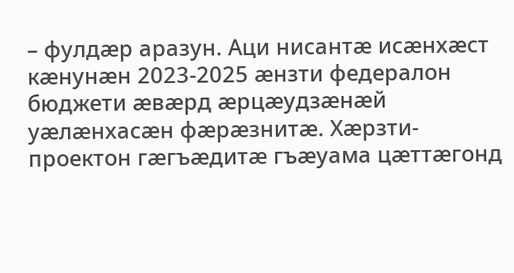– фулдæр аразун. Аци нисантæ исæнхæст кæнунæн 2023-2025 æнзти федералон бюджети æвæрд æрцæудзæнæй уæлæнхасæн фæрæзнитæ. Хæрзти-проектон гæгъæдитæ гъæуама цæттæгонд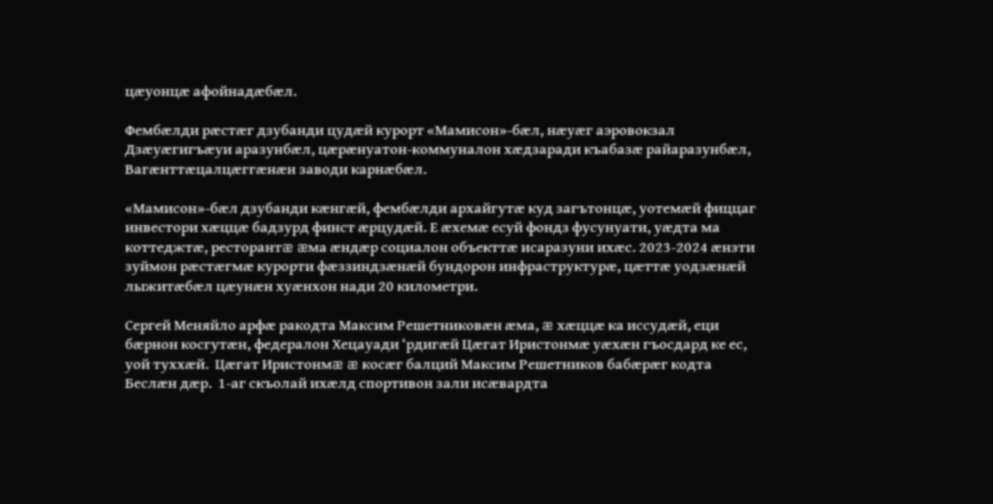цæуонцæ афойнадæбæл.

Фембæлди рæстæг дзубанди цудæй курорт «Мамисон»-бæл, нæуæг аэровокзал Дзæуæгигъæуи аразунбæл, цæрæнуатон-коммуналон хæдзаради къабазæ райаразунбæл, Вагæнттæцалцæггæнæн заводи карнæбæл.

«Мамисон»-бæл дзубанди кæнгæй, фембæлди архайгутæ куд загътонцæ, уотемæй фиццаг инвестори хæццæ бадзурд финст æрцудæй. Е æхемæ есуй фондз фусунуати, уæдта ма коттеджтæ, ресторантæ æма æндæр социалон объекттæ исаразуни ихæс. 2023-2024 æнзти зуймон рæстæгмæ курорти фæззиндзæнæй бундорон инфраструктурæ, цæттæ уодзæнæй лыжитæбæл цæунæн хуæнхон нади 20 километри.

Сергей Меняйло арфæ ракодта Максим Решетниковæн æма, æ хæццæ ка иссудæй, еци бæрнон косгутæн, федералон Хецауади ‘рдигæй Цæгат Иристонмæ уæхæн гъосдард ке ес, уой туххæй.  Цæгат Иристонмæ æ косæг балций Максим Решетников бабæрæг кодта Беслæн дæр.  1-аг скъолай ихæлд спортивон зали исæвардта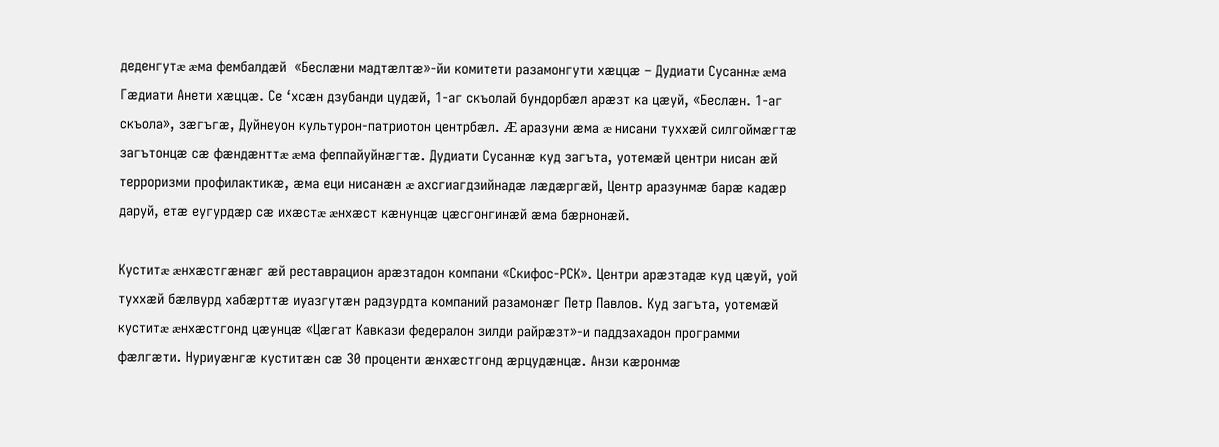деденгутæ æма фембалдæй  «Беслæни мадтæлтæ»-йи комитети разамонгути хæццæ – Дудиати Сусаннæ æма Гæдиати Анети хæццæ. Се ‘хсæн дзубанди цудæй, 1-аг скъолай бундорбæл арæзт ка цæуй, «Беслæн. 1-аг скъола», зæгъгæ, Дуйнеуон культурон-патриотон центрбæл. Æ аразуни æма æ нисани туххæй силгоймæгтæ загътонцæ сæ фæндæнттæ æма феппайуйнæгтæ. Дудиати Сусаннæ куд загъта, уотемæй центри нисан æй терроризми профилактикæ, æма еци нисанæн æ ахсгиагдзийнадæ лæдæргæй, Центр аразунмæ барæ кадæр даруй, етæ еугурдæр сæ ихæстæ æнхæст кæнунцæ цæсгонгинæй æма бæрнонæй.

Куститæ æнхæстгæнæг æй реставрацион арæзтадон компани «Скифос-РСК». Центри арæзтадæ куд цæуй, уой туххæй бæлвурд хабæрттæ иуазгутæн радзурдта компаний разамонæг Петр Павлов. Куд загъта, уотемæй куститæ æнхæстгонд цæунцæ «Цæгат Кавкази федералон зилди райрæзт»-и паддзахадон программи фæлгæти. Нуриуæнгæ куститæн сæ 30 проценти æнхæстгонд æрцудæнцæ. Анзи кæронмæ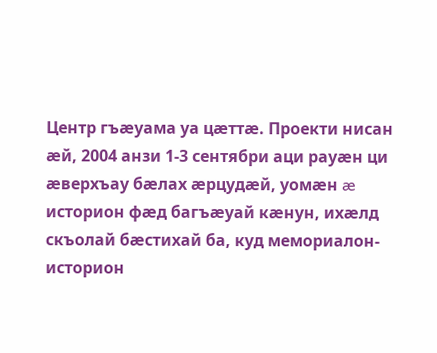Центр гъæуама уа цæттæ. Проекти нисан æй, 2004 анзи 1-3 сентябри аци рауæн ци æверхъау бæлах æрцудæй, уомæн æ историон фæд багъæуай кæнун, ихæлд скъолай бæстихай ба, куд мемориалон-историон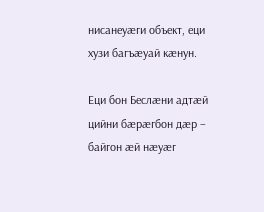нисанеуæги объект, еци хузи багъæуай кæнун.

Еци бон Беслæни адтæй цийни бæрæгбон дæр – байгон æй нæуæг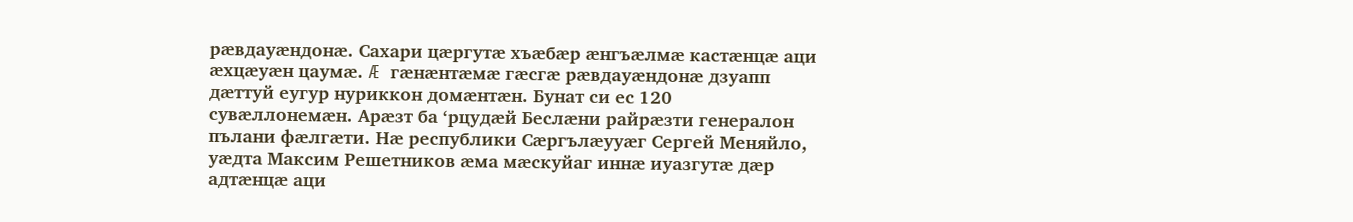рæвдауæндонæ. Сахари цæргутæ хъæбæр æнгъæлмæ кастæнцæ аци æхцæуæн цаумæ. Æ гæнæнтæмæ гæсгæ рæвдауæндонæ дзуапп дæттуй еугур нуриккон домæнтæн. Бунат си ес 120 сувæллонемæн. Арæзт ба ‘рцудæй Беслæни райрæзти генералон пълани фæлгæти. Нæ республики Сæргълæууæг Сергей Меняйло, уæдта Максим Решетников æма мæскуйаг иннæ иуазгутæ дæр адтæнцæ аци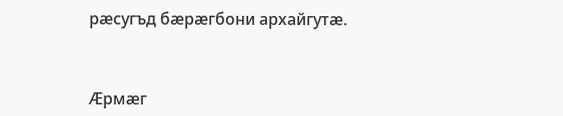рæсугъд бæрæгбони архайгутæ.



Æрмæг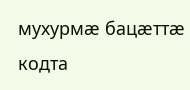мухурмæ бацæттæ кодта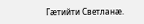Гæтийти Светланæ.